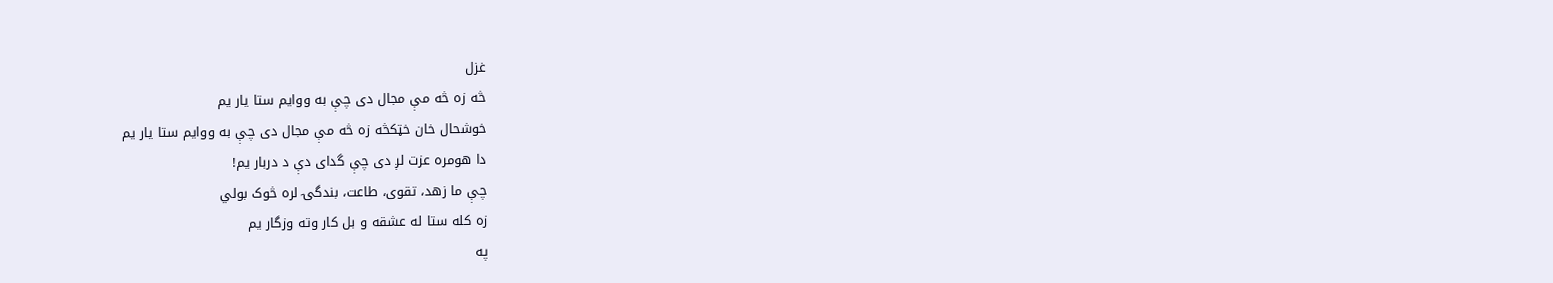غزل
څه زه څه مې مجال دی چې به ووايم ستا يار يم
خوشحال خان خټکڅه زه څه مې مجال دی چې به ووايم ستا يار يم
دا هومره عزت لږ دی چې گدای دې د دربار يم!
چې ما زهد، تقوی، طاعت، بندگۍ لره څوک بولي
زه کله ستا له عشقه و بل کار وته وزگار يم
په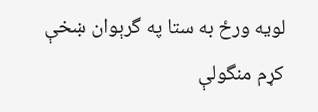لويه ورځ به ستا په گرېوان ښخې کړم منگولې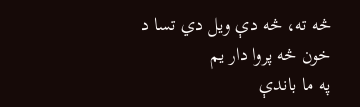څه ته، څه دې ويل دي تسا د خون څه پروا دار يم
په ما باندې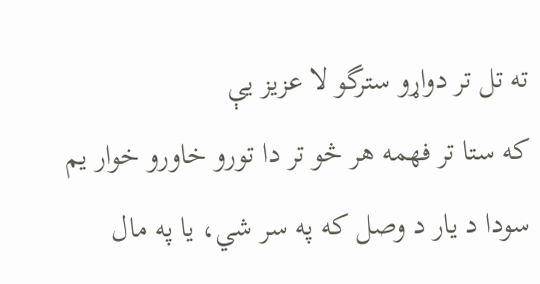ته تل تر دواړو سترگو لا عزيز يې
که ستا تر فهمه هر څو تر دا تورو خاورو خوار يم
سودا د يار د وصل که په سر شي، يا په مال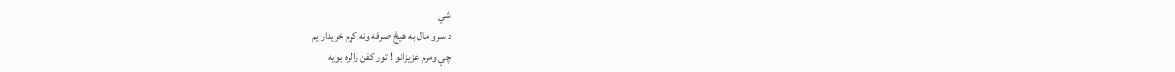شي
د سرو مال به هيڅ صرفه ونه کړم خريدار يم
چې ومرم عزيزانو ! تور کفن رالره بويه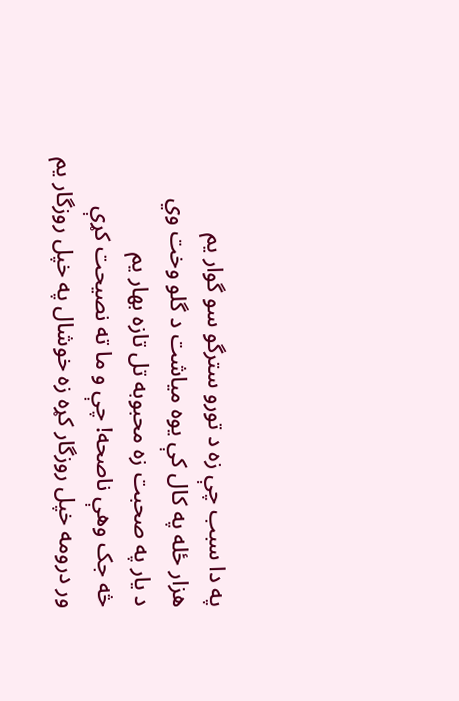په دا سبب چې زه د تورو سترگو سو گوار يم
هزار ځله په کال کې يوه مياشت د گلو وخت وي
د يار په صحبت زه محبوبه تل تازه بهار يم
څه جک وهې ناصحه! چې و ما ته نصيحت کړې
ور درومه خپل روزگار کړه زه خوشال په خپل روزگار يم